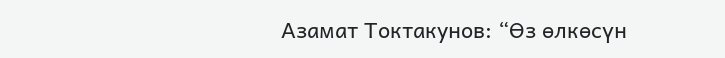Азамат Токтакунов: “Өз өлкөсүн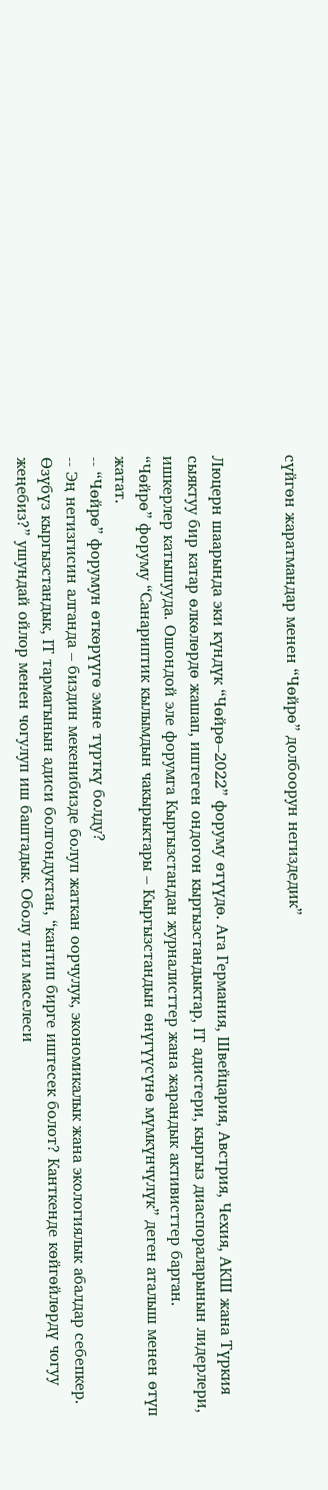сүйгөн жаратмандар менен “Чөйрө” долбоорун негиздедик”


Люцерн шаарында эки күндүк “Чөйрө–2022” форуму өтүүдө. Ага Германия, Швейцария, Австрия, Чехия, АКШ жана Түркия сыяктуу бир катар өлкөлөрдө жашап, иштеген ондогон кыргызстандыктар, IT адистери, кыргыз диаспораларынын лидерлери, ишкерлер катышууда. Ошондой эле форумга Кыргызстандан журналисттер жана жарандык активисттер барган.
“Чөйрө” форуму “Санариптик кылымдын чакырыктары – Кыргызстандын өнүгүүсүнө мүмкүнчүлүк” деген аталыш менен өтүп жатат.
-- “Чөйрө” форумун өткөрүүгө эмне түрткү болду?
-- Эң негизгисин алганда – биздин мекенибизде болуп жаткан оорчулук, экономикалык жана экологиялык абалдар себепкер. Өзүбүз кыргызстандык, IT тармагынын адиси болгондуктан, “кантип бирге иштесек болот? Канткенде көйгөйлөрдү чогуу жеңебиз?” ушундай ойлор менен чогулуп иш баштадык. Оболу тил маселеси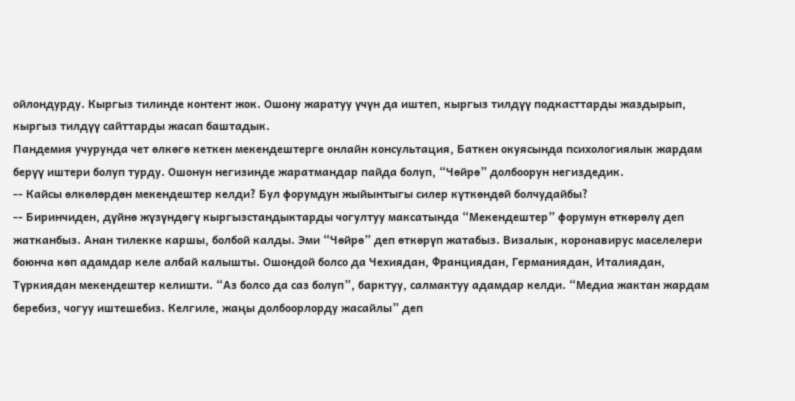ойлондурду. Кыргыз тилинде контент жок. Ошону жаратуу үчүн да иштеп, кыргыз тилдүү подкасттарды жаздырып, кыргыз тилдүү сайттарды жасап баштадык.
Пандемия учурунда чет өлкөгө кеткен мекендештерге онлайн консультация, Баткен окуясында психологиялык жардам берүү иштери болуп турду. Ошонун негизинде жаратмандар пайда болуп, “Чөйрө” долбоорун негиздедик.
-- Кайсы өлкөлөрдөн мекендештер келди? Бул форумдун жыйынтыгы силер күткөндөй болчудайбы?
-- Биринчиден, дүйнө жүзүндөгү кыргызстандыктарды чогултуу максатында “Мекендештер” форумун өткөрөлү деп жатканбыз. Анан тилекке каршы, болбой калды. Эми “Чөйрө” деп өткөрүп жатабыз. Визалык, коронавирус маселелери боюнча көп адамдар келе албай калышты. Ошондой болсо да Чехиядан, Франциядан, Германиядан, Италиядан, Түркиядан мекендештер келишти. “Аз болсо да саз болуп”, барктуу, салмактуу адамдар келди. “Медиа жактан жардам беребиз, чогуу иштешебиз. Келгиле, жаңы долбоорлорду жасайлы” деп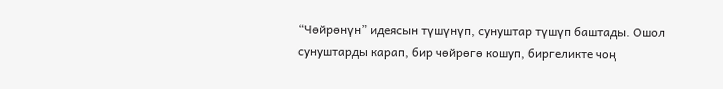“Чөйрөнүн” идеясын түшүнүп, сунуштар түшүп баштады. Ошол сунуштарды карап, бир чөйрөгө кошуп, биргеликте чоң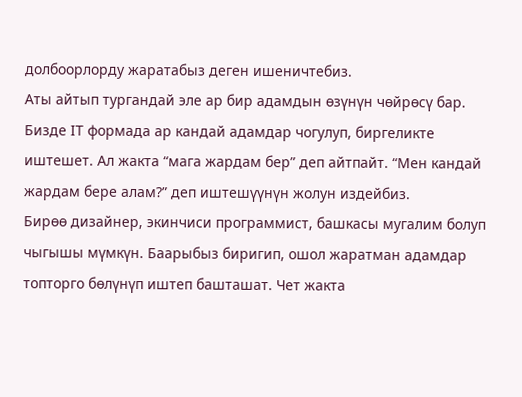долбоорлорду жаратабыз деген ишеничтебиз.
Аты айтып тургандай эле ар бир адамдын өзүнүн чөйрөсү бар. Бизде IT формада ар кандай адамдар чогулуп, биргеликте иштешет. Ал жакта “мага жардам бер” деп айтпайт. “Мен кандай жардам бере алам?” деп иштешүүнүн жолун издейбиз.
Бирөө дизайнер, экинчиси программист, башкасы мугалим болуп чыгышы мүмкүн. Баарыбыз биригип, ошол жаратман адамдар топторго бөлүнүп иштеп башташат. Чет жакта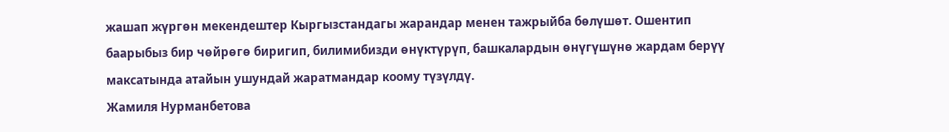жашап жүргөн мекендештер Кыргызстандагы жарандар менен тажрыйба бөлүшөт. Ошентип баарыбыз бир чөйрөгө биригип, билимибизди өнүктүрүп, башкалардын өнүгүшүнө жардам берүү максатында атайын ушундай жаратмандар коому түзүлдү.
Жамиля Нурманбетова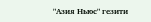"Азия Ньюс" гезити